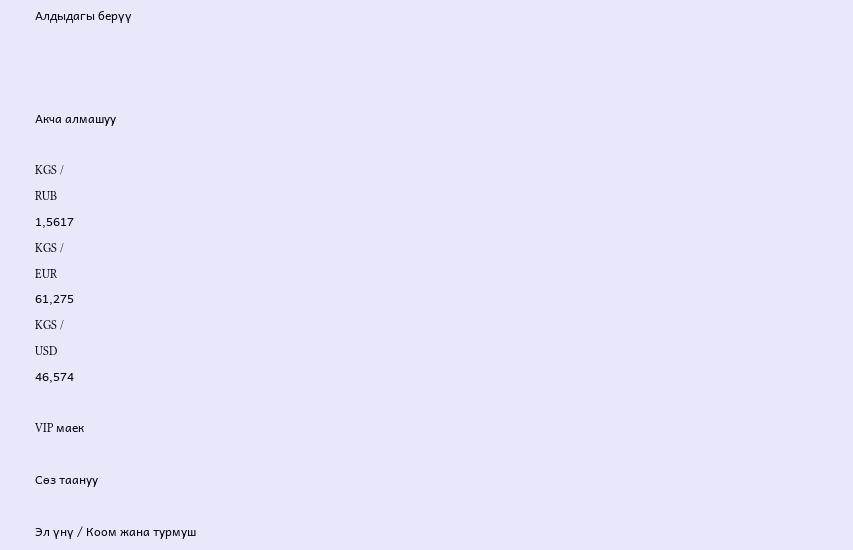Алдыдагы берүү



Акча алмашуу

KGS /
RUB
1,5617
KGS /
EUR
61,275
KGS /
USD
46,574

VIP маек

Сөз таануу

Эл үнү / Коом жана турмуш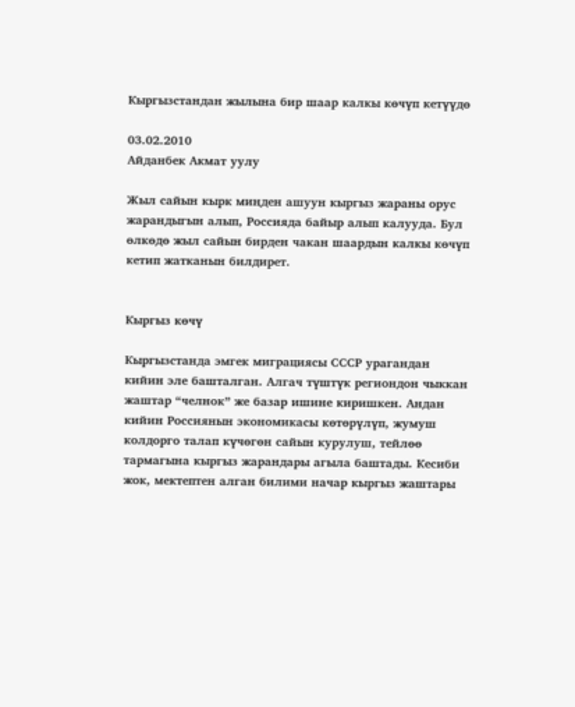Кыргызстандан жылына бир шаар калкы көчүп кетүүдө

03.02.2010
Айданбек Акмат уулу

Жыл сайын кырк миңден ашуун кыргыз жараны орус жарандыгын алып, Россияда байыр алып калууда. Бул өлкөдө жыл сайын бирден чакан шаардын калкы көчүп кетип жатканын билдирет.


Кыргыз көчү

Кыргызстанда эмгек миграциясы СССР урагандан кийин эле башталган. Алгач түштүк региондон чыккан жаштар “челнок” же базар ишине киришкен. Андан кийин Россиянын экономикасы көтөрүлүп, жумуш колдорго талап күчөгөн сайын курулуш, тейлөө тармагына кыргыз жарандары агыла баштады. Кесиби жок, мектептен алган билими начар кыргыз жаштары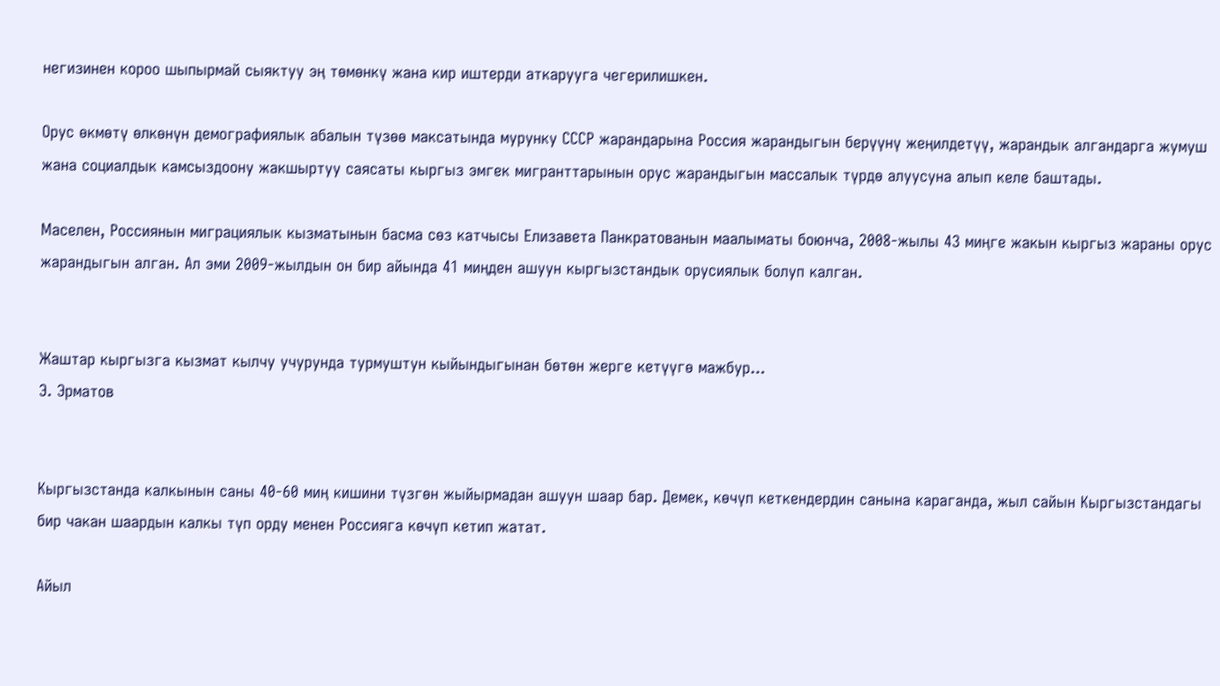негизинен короо шыпырмай сыяктуу эң төмөнкү жана кир иштерди аткарууга чегерилишкен.

Орус өкмөтү өлкөнүн демографиялык абалын түзөө максатында мурунку СССР жарандарына Россия жарандыгын берүүнү жеңилдетүү, жарандык алгандарга жумуш жана социалдык камсыздоону жакшыртуу саясаты кыргыз эмгек мигранттарынын орус жарандыгын массалык түрдө алуусуна алып келе баштады.

Маселен, Россиянын миграциялык кызматынын басма сөз катчысы Елизавета Панкратованын маалыматы боюнча, 2008-жылы 43 миңге жакын кыргыз жараны орус жарандыгын алган. Ал эми 2009-жылдын он бир айында 41 миңден ашуун кыргызстандык орусиялык болуп калган.


Жаштар кыргызга кызмат кылчу учурунда турмуштун кыйындыгынан бөтөн жерге кетүүгө мажбур...
Э. Эрматов


Кыргызстанда калкынын саны 40-60 миң кишини түзгөн жыйырмадан ашуун шаар бар. Демек, көчүп кеткендердин санына караганда, жыл сайын Кыргызстандагы бир чакан шаардын калкы түп орду менен Россияга көчүп кетип жатат.

Айыл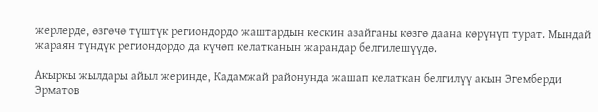жерлерде, өзгөчө түштүк региондордо жаштардын кескин азайганы көзгө даана көрүнүп турат. Мындай жараян түндүк региондордо да күчөп келатканын жарандар белгилешүүдө.

Акыркы жылдары айыл жеринде, Кадамжай районунда жашап келаткан белгилүү акын Эгемберди Эрматов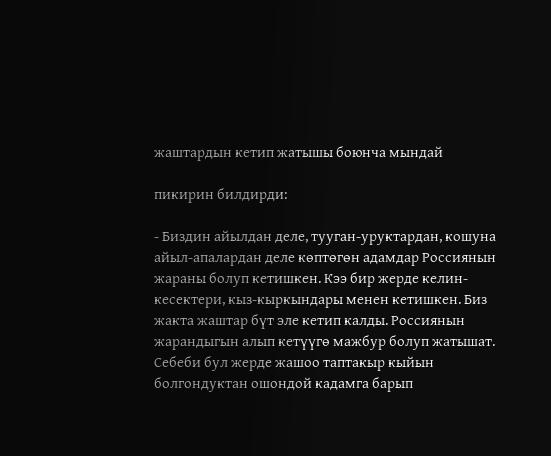жаштардын кетип жатышы боюнча мындай

пикирин билдирди:

- Биздин айылдан деле, тууган-уруктардан, кошуна айыл-апалардан деле көптөгөн адамдар Россиянын жараны болуп кетишкен. Кээ бир жерде келин-кесектери, кыз-кыркындары менен кетишкен. Биз жакта жаштар бүт эле кетип калды. Россиянын жарандыгын алып кетүүгө мажбур болуп жатышат. Себеби бул жерде жашоо таптакыр кыйын болгондуктан ошондой кадамга барып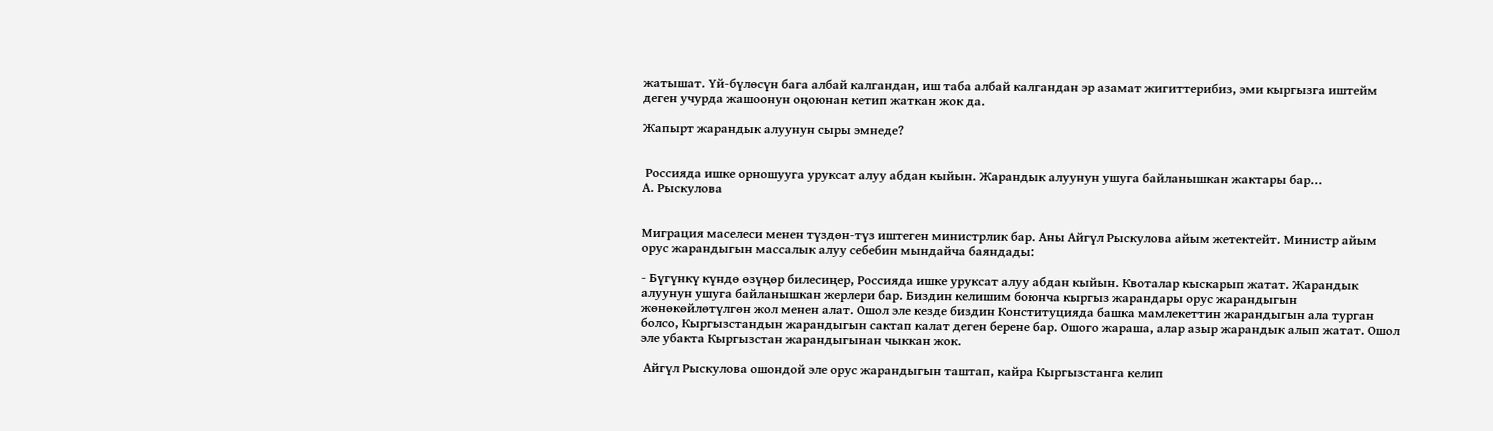жатышат. Үй-бүлөсүн бага албай калгандан, иш таба албай калгандан эр азамат жигиттерибиз, эми кыргызга иштейм деген учурда жашоонун оңоюнан кетип жаткан жок да.

Жапырт жарандык алуунун сыры эмнеде?


 Россияда ишке орношууга уруксат алуу абдан кыйын. Жарандык алуунун ушуга байланышкан жактары бар...
А. Рыскулова


Миграция маселеси менен түздөн-түз иштеген министрлик бар. Аны Айгүл Рыскулова айым жетектейт. Министр айым орус жарандыгын массалык алуу себебин мындайча баяндады:

- Бүгүнкү күндө өзүңөр билесиңер, Россияда ишке уруксат алуу абдан кыйын. Квоталар кыскарып жатат. Жарандык алуунун ушуга байланышкан жерлери бар. Биздин келишим боюнча кыргыз жарандары орус жарандыгын жөнөкөйлөтүлгөн жол менен алат. Ошол эле кезде биздин Конституцияда башка мамлекеттин жарандыгын ала турган болсо, Кыргызстандын жарандыгын сактап калат деген берене бар. Ошого жараша, алар азыр жарандык алып жатат. Ошол эле убакта Кыргызстан жарандыгынан чыккан жок.

 Айгүл Рыскулова ошондой эле орус жарандыгын таштап, кайра Кыргызстанга келип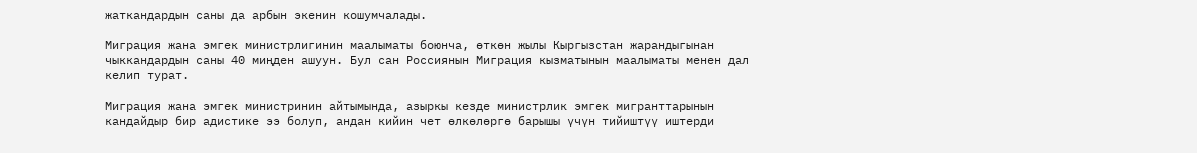жаткандардын саны да арбын экенин кошумчалады.

Миграция жана эмгек министрлигинин маалыматы боюнча, өткөн жылы Кыргызстан жарандыгынан чыккандардын саны 40 миңден ашуун. Бул сан Россиянын Миграция кызматынын маалыматы менен дал келип турат.

Миграция жана эмгек министринин айтымында, азыркы кезде министрлик эмгек мигранттарынын кандайдыр бир адистике ээ болуп, андан кийин чет өлкөлөргө барышы үчүн тийиштүү иштерди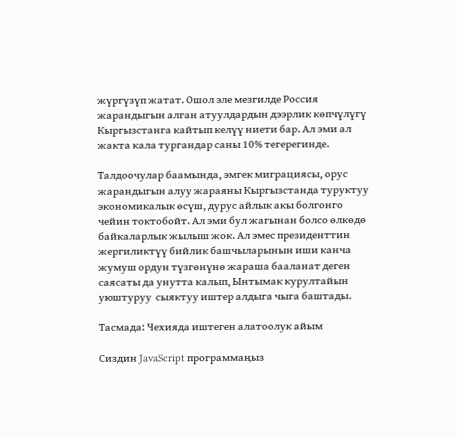жүргүзүп жатат. Ошол эле мезгилде Россия жарандыгын алган атуулдардын дээрлик көпчүлүгү Кыргызстанга кайтып келүү ниети бар. Ал эми ал жакта кала тургандар саны 10% тегерегинде.

Талдоочулар баамында, эмгек миграциясы, орус жарандыгын алуу жараяны Кыргызстанда туруктуу экономикалык өсүш, дурус айлык акы болгонго чейин токтобойт. Ал эми бул жагынан болсо өлкөдө байкаларлык жылыш жок. Ал эмес президенттин жергиликтүү бийлик башчыларынын иши канча жумуш ордун түзгөнүнө жараша бааланат деген саясаты да унутта калып, Ынтымак курултайын уюштуруу  сыяктуу иштер алдыга чыга баштады.

Тасмада: Чехияда иштеген алатоолук айым

Сиздин JavaScript программаңыз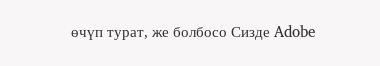өчүп турат, же болбосо Сизде Adobe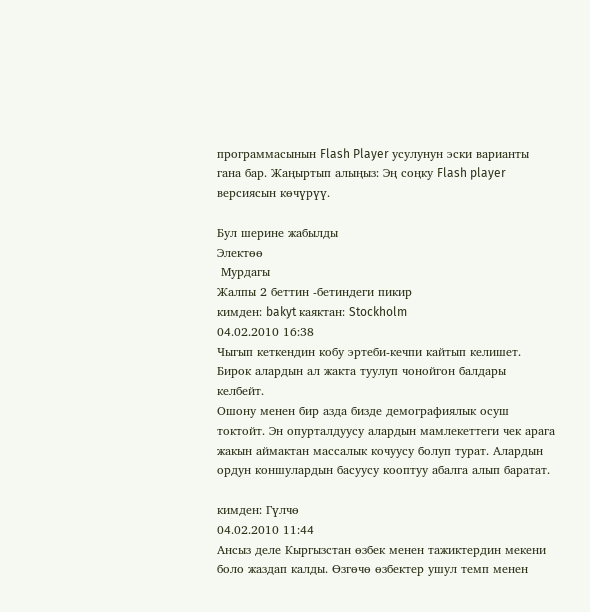программасынын Flash Player усулунун эски варианты гана бар. Жаңыртып алыңыз: Эң соңку Flash player версиясын көчүрүү.

Бул шерине жабылды
Электөө
 Мурдагы
Жалпы 2 беттин -бетиндеги пикир
кимден: bakyt каяктан: Stockholm
04.02.2010 16:38
Чыгып кеткендин кобу эртеби-кечпи кайтып келишет. Бирок алардын ал жакта туулуп чонойгон балдары келбейт.
Ошону менен бир азда бизде демографиялык осуш токтойт. Эн опурталдуусу алардын мамлекеттеги чек арага жакын аймактан массалык кочуусу болуп турат. Алардын ордун коншулардын басуусу кооптуу абалга алып баратат.

кимден: Гүлчө
04.02.2010 11:44
Ансыз деле Кыргызстан өзбек менен тажиктердин мекени боло жаздап калды. Өзгөчө өзбектер ушул темп менен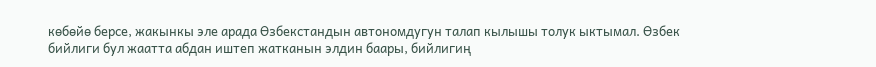көбөйө берсе, жакынкы эле арада Өзбекстандын автономдугун талап кылышы толук ыктымал. Өзбек бийлиги бул жаатта абдан иштеп жатканын элдин баары, бийлигиң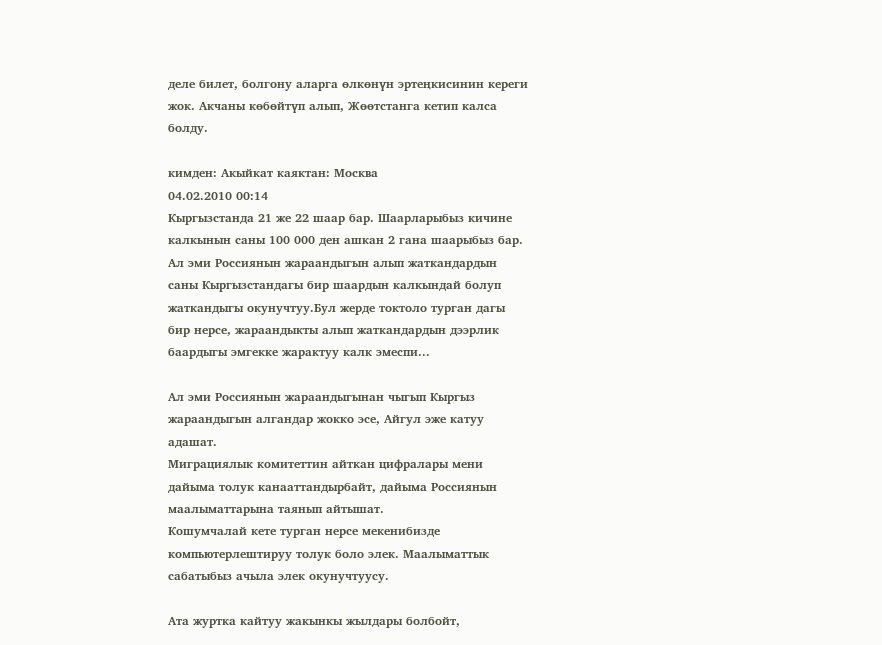деле билет, болгону аларга өлкөнүн эртеңкисинин кереги жок. Акчаны көбөйтүп алып, Жөөтстанга кетип калса болду.

кимден: Акыйкат каяктан: Москва
04.02.2010 00:14
Кыргызстанда 21 же 22 шаар бар. Шаарларыбыз кичине калкынын саны 100 000 ден ашкан 2 гана шаарыбыз бар. Ал эми Россиянын жараандыгын алып жаткандардын саны Кыргызстандагы бир шаардын калкындай болуп жаткандыгы окунучтуу.Бул жерде токтоло турган дагы бир нерсе, жараандыкты алып жаткандардын дээрлик баардыгы эмгекке жарактуу калк эмеспи...

Ал эми Россиянын жараандыгынан чыгып Кыргыз жараандыгын алгандар жокко эсе, Айгул эже катуу адашат.
Миграциялык комитеттин айткан цифралары мени дайыма толук канааттандырбайт, дайыма Россиянын маалыматтарына таянып айтышат.
Кошумчалай кете турган нерсе мекенибизде компьютерлештируу толук боло элек. Маалыматтык сабатыбыз ачыла элек окунучтуусу.

Ата журтка кайтуу жакынкы жылдары болбойт,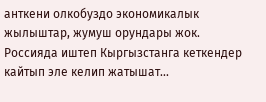анткени олкобуздо экономикалык жылыштар, жумуш орундары жок. Россияда иштеп Кыргызстанга кеткендер кайтып эле келип жатышат...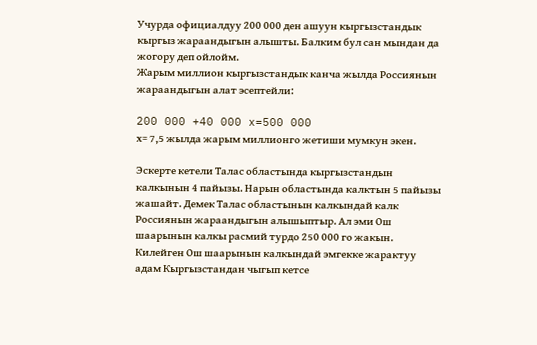Учурда официалдуу 200 000 ден ашуун кыргызстандык кыргыз жараандыгын алышты. Балким бул сан мындан да жогору деп ойлойм.
Жарым миллион кыргызстандык канча жылда Россиянын жараандыгын алат эсептейли:

200 000 +40 000 x=500 000
х= 7,5 жылда жарым миллионго жетиши мумкун экен.

Эскерте кетели Талас областында кыргызстандын калкынын 4 пайызы. Нарын областында калктын 5 пайызы жашайт. Демек Талас областынын калкындай калк Россиянын жараандыгын алышыптыр. Ал эми Ош шаарынын калкы расмий турдо 250 000 го жакын. Килейген Ош шаарынын калкындай эмгекке жарактуу адам Кыргызстандан чыгып кетсе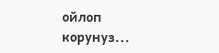ойлоп корунуз...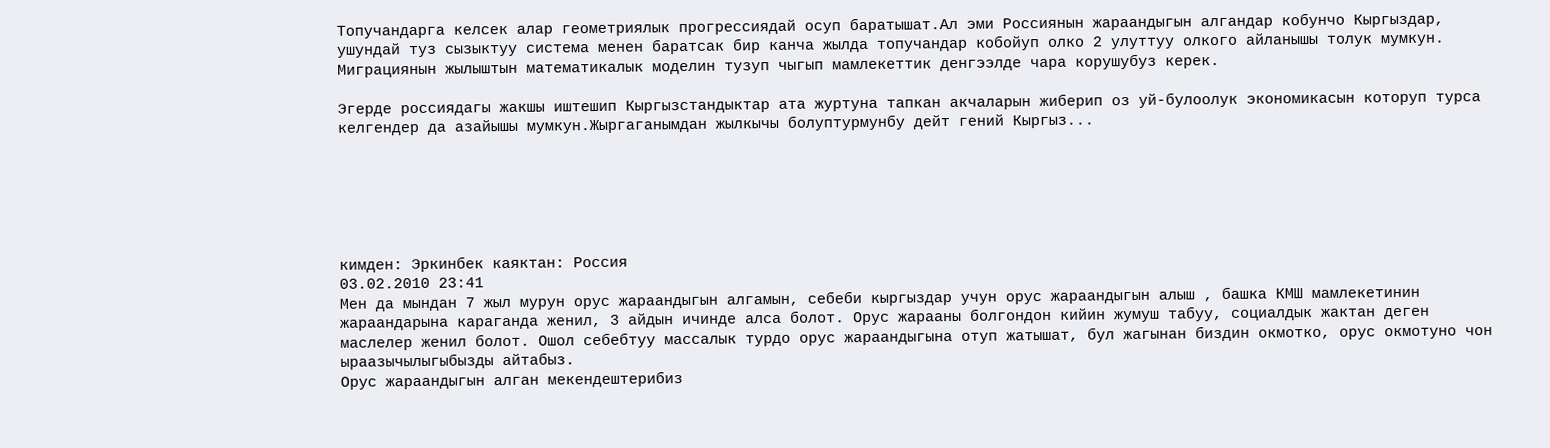Топучандарга келсек алар геометриялык прогрессиядай осуп баратышат.Ал эми Россиянын жараандыгын алгандар кобунчо Кыргыздар, ушундай туз сызыктуу система менен баратсак бир канча жылда топучандар кобойуп олко 2 улуттуу олкого айланышы толук мумкун. Миграциянын жылыштын математикалык моделин тузуп чыгып мамлекеттик денгээлде чара корушубуз керек.

Эгерде россиядагы жакшы иштешип Кыргызстандыктар ата журтуна тапкан акчаларын жиберип оз уй-булоолук экономикасын которуп турса келгендер да азайышы мумкун.Жыргаганымдан жылкычы болуптурмунбу дейт гений Кыргыз...






кимден: Эркинбек каяктан: Россия
03.02.2010 23:41
Мен да мындан 7 жыл мурун орус жараандыгын алгамын, себеби кыргыздар учун орус жараандыгын алыш , башка КМШ мамлекетинин жараандарына караганда женил, 3 айдын ичинде алса болот. Орус жарааны болгондон кийин жумуш табуу, социалдык жактан деген маслелер женил болот. Ошол себебтуу массалык турдо орус жараандыгына отуп жатышат, бул жагынан биздин окмотко, орус окмотуно чон ыраазычылыгыбызды айтабыз.
Орус жараандыгын алган мекендештерибиз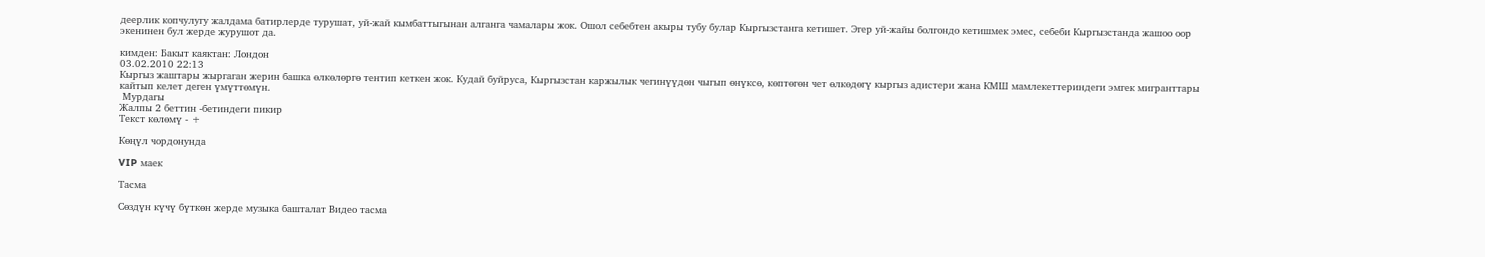деерлик копчулугу жалдама батирлерде турушат, уй-жай кымбаттыгынан алганга чамалары жок. Ошол себебтен акыры тубу булар Кыргызстанга кетишет. Эгер уй-жайы болгондо кетишмек эмес, себеби Кыргызстанда жашоо оор экенинен бул жерде журушот да.

кимден: Бакыт каяктан: Лондон
03.02.2010 22:13
Кыргыз жаштары жыргаган жерин башка өлкөлөргө тентип кеткен жок. Кудай буйруса, Кыргызстан каржылык чегинүүдөн чыгып өнүксө, көптөгөн чет өлкөдөгү кыргыз адистери жана КМШ мамлекеттериндеги эмгек мигранттары кайтып келет деген үмүттөмүн.
 Мурдагы
Жалпы 2 беттин -бетиндеги пикир
Текст көлөмү - +

Көңүл чордонунда

VIP маек

Тасма

Сөздүн күчү бүткөн жерде музыка башталат Видео тасма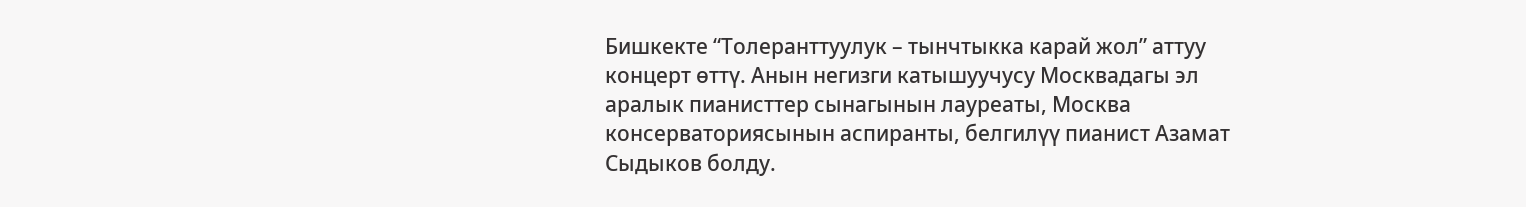Бишкекте “Толеранттуулук – тынчтыкка карай жол” аттуу концерт өттү. Анын негизги катышуучусу Москвадагы эл аралык пианисттер сынагынын лауреаты, Москва консерваториясынын аспиранты, белгилүү пианист Азамат Сыдыков болду.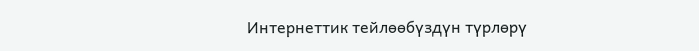Интернеттик тейлөөбүздүн түрлөрү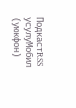ПодкастRSS усулуМобил (уюкфон)